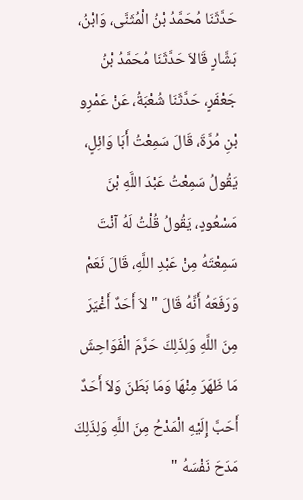حَدَّثَنَا مُحَمَّدُ بْنُ الْمُثَنَّى، وَابْنُ، بَشَّارٍ قَالاَ حَدَّثَنَا مُحَمَّدُ بْنُ جَعْفَرٍ، حَدَّثَنَا شُعْبَةُ، عَنْ عَمْرِو بْنِ مُرَّةَ، قَالَ سَمِعْتُ أَبَا وَائِلٍ، يَقُولُ سَمِعْتُ عَبْدَ اللَّهِ بْنَ مَسْعُودٍ، يَقُولُ قُلْتُ لَهُ آنْتَ سَمِعْتَهُ مِنْ عَبْدِ اللَّهِ، قَالَ نَعَمْ وَرَفَعَهُ أَنَّهُ قَالَ " لاَ أَحَدٌ أَغْيَرَ مِنَ اللَّهِ وَلِذَلِكَ حَرَّمَ الْفَوَاحِشَ مَا ظَهَرَ مِنْهَا وَمَا بَطَنَ وَلاَ أَحَدٌ أَحَبَّ إِلَيْهِ الْمَدْحُ مِنَ اللَّهِ وَلِذَلِكَ مَدَحَ نَفْسَهُ "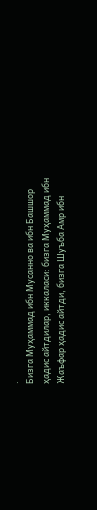.
Бизга Муҳаммад ибн Мусанно ва ибн Башшор ҳадис айтдилар, иккаласи: бизга Муҳаммад ибн Жаъфар ҳадис айтди, бизга Шуъба Амр ибн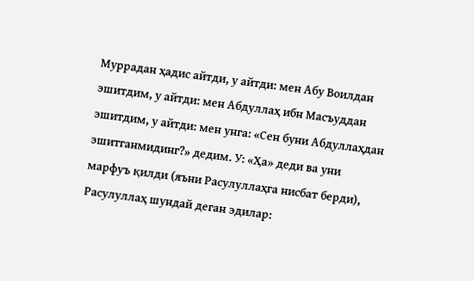Муррадан ҳадис айтди, у айтди: мен Абу Воилдан эшитдим, у айтди: мен Абдуллаҳ ибн Масъуддан эшитдим, у айтди: мен унга: «Сен буни Абдуллаҳдан эшитганмидинг?» дедим. У: «Ҳа» деди ва уни марфуъ қилди (яъни Расулуллаҳга нисбат берди), Расулуллаҳ шундай деган эдилар: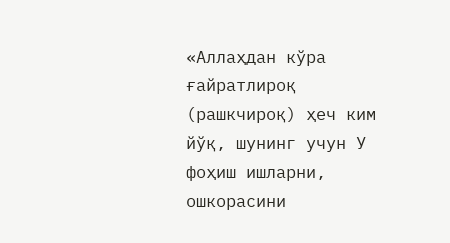«Аллаҳдан кўра ғайратлироқ (рашкчироқ) ҳеч ким йўқ, шунинг учун У фоҳиш ишларни, ошкорасини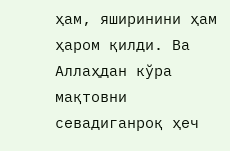ҳам, яширинини ҳам ҳаром қилди. Ва Аллаҳдан кўра мақтовни севадиганроқ ҳеч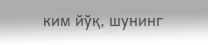ким йўқ, шунинг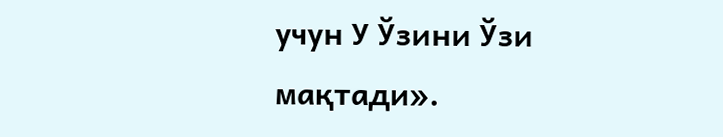учун У Ўзини Ўзи мақтади».